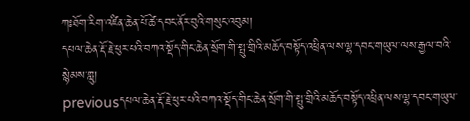ཀཿཐོག་རིག་འཛིན་ཆེན་པོ་ཚེ་དབང་ནོར་བུའི་གསུང་འབུམ།
དཔལ་ཆེན་རྡོ་རྗེ་ཕུར་པའི་བཀའ་སྡོད་གིང་ཆེན་སྲོག་གི་སྤུ་གྲིའི་མཆོད་བསྟོད་འཕྲིན་ལས་ལྷ་དབང་གཡུལ་ལས་རྒྱལ་བའི་སྙེམས་གླུ།
previousདཔལ་ཆེན་རྡོ་རྗེ་ཕུར་པའི་བཀའ་སྡོད་གིང་ཆེན་སྲོག་གི་སྤུ་གྲིའི་མཆོད་བསྟོད་འཕྲིན་ལས་ལྷ་དབང་གཡུལ་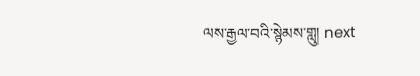ལས་རྒྱལ་བའི་སྙེམས་གླུ། next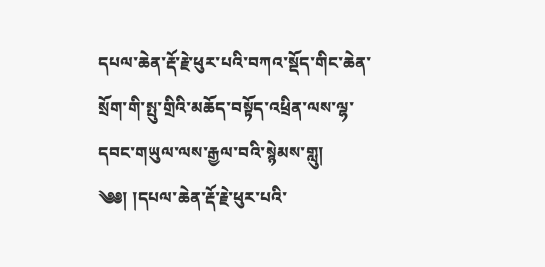དཔལ་ཆེན་རྡོ་རྗེ་ཕུར་པའི་བཀའ་སྡོད་གིང་ཆེན་སྲོག་གི་སྤུ་གྲིའི་མཆོད་བསྟོད་འཕྲིན་ལས་ལྷ་དབང་གཡུལ་ལས་རྒྱལ་བའི་སྙེམས་གླུ།
༄༅། །དཔལ་ཆེན་རྡོ་རྗེ་ཕུར་པའི་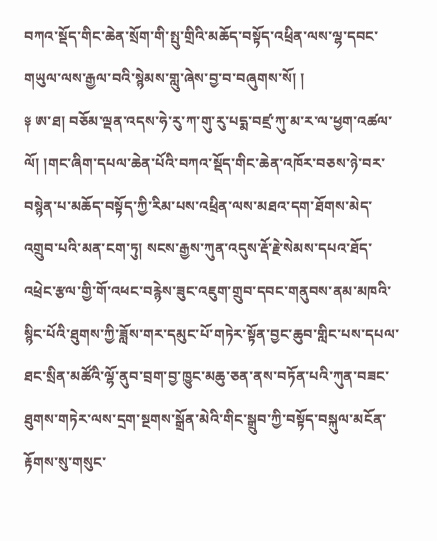བཀའ་སྡོད་གིང་ཆེན་སྲོག་གི་སྤུ་གྲིའི་མཆོད་བསྟོད་འཕྲིན་ལས་ལྷ་དབང་གཡུལ་ལས་རྒྱལ་བའི་སྙེམས་གླུ་ཞེས་བྱ་བ་བཞུགས་སོ། །
༈ ཨ་ཐ། བཅོམ་ལྡན་འདས་ཧེ་རུ་ཀ་གུ་རུ་པདྨ་བཛྲ་ཀུ་མ་ར་ལ་ཕྱག་འཚལ་ལོ། །གང་ཞིག་དཔལ་ཆེན་པོའི་བཀའ་སྡོད་གིང་ཆེན་འཁོར་བཅས་ཉེ་བར་བསྙེན་པ་མཆོད་བསྟོད་ཀྱི་རིམ་པས་འཕྲིན་ལས་མཐའ་དག་ཐོགས་མེད་འགྲུབ་པའི་མན་ངག་ཏུ། སངས་རྒྱས་ཀུན་འདུས་རྡོ་རྗེ་སེམས་དཔའ་ཐོད་འཕྲེང་རྩལ་གྱི་གོ་འཕང་བརྙེས་ཟུང་འཇུག་གྲུབ་དབང་གནུབས་ནམ་མཁའི་སྙིང་པོའི་ཐུགས་ཀྱི་ཟློས་གར་དམུང་པོ་གཏེར་སྟོན་བྱང་ཆུབ་གླིང་པས་དཔལ་ཐང་སྲིན་མཚོའི་ལྷོ་ནུབ་བྲག་བྱ་ཁྱུང་མཆུ་ཅན་ནས་བཏོན་པའི་ཀུན་བཟང་ཐུགས་གཏེར་ལས་དྲག་སྔགས་སྒྲོན་མེའི་གིང་སྒྲུབ་ཀྱི་བསྟོད་བསྐུལ་མངོན་རྟོགས་སུ་གསུང་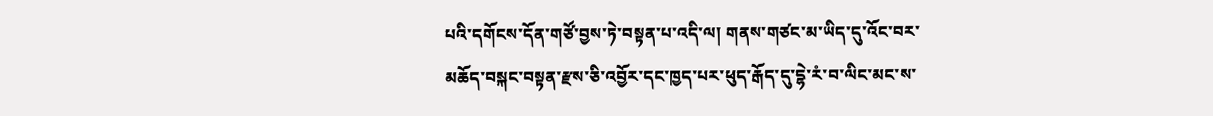པའི་དགོངས་དོན་གཙོ་བྱས་ཏེ་བསྟན་པ་འདི་ལ། གནས་གཙང་མ་ཡིད་དུ་འོང་བར་མཆོད་བསྐང་བསྟན་རྫས་ཅི་འབྱོར་དང་ཁྱད་པར་ཕུད་རྒོད་དུ་དྷེ་རཾ་བ་ལིང་མང་ས་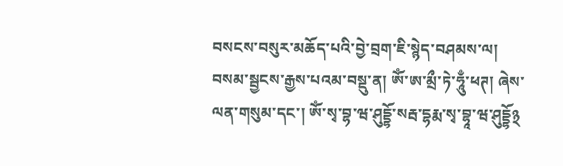བསངས་བསུར་མཆོད་པའི་བྱེ་བྲག་ཇི་སྙེད་བཤམས་ལ། བསམ་སྦྱངས་རྒྱས་པའམ་བསྡུ་ན། ཨོཾ་ཨ་མྲྀ་ཏེ་ཧཱུྃ་ཕཊ། ཞེས་ལན་གསུམ་དང་། ཨོཾ་སྭ་བྷ་ཝ་ཤུདྡྷོ་སརྦ་དྷརྨ་སྭ་བྷཱ་ཝ་ཤུདྡྷོ྅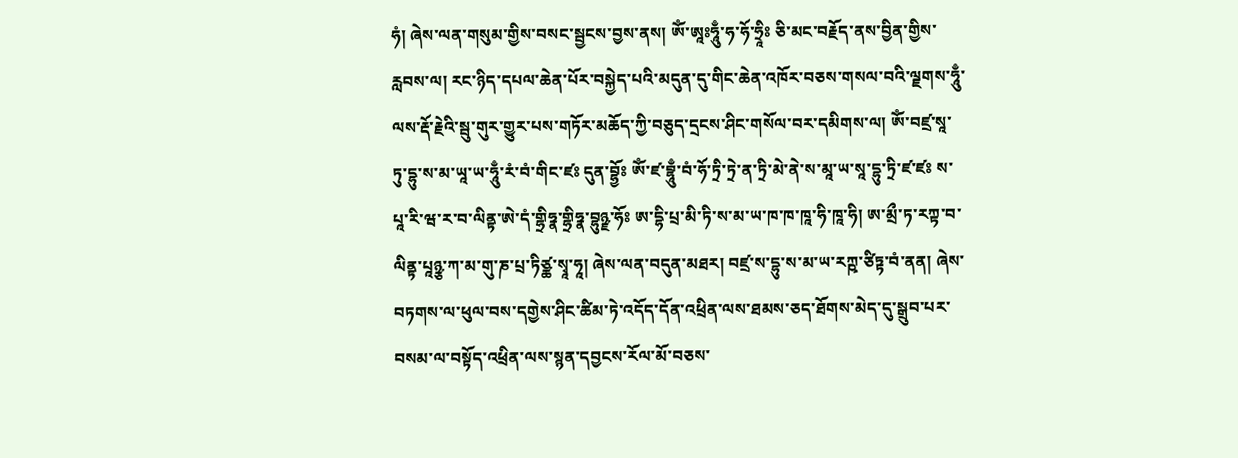ཧཾ། ཞེས་ལན་གསུམ་གྱིས་བསང་སྦྱངས་བྱས་ནས། ཨོཾ་ཨཱཿཧཱུྃ་ཧ་ཧོ་ཧྲཱིཿ ཅི་མང་བརྗོད་ནས་བྱིན་གྱིས་རླབས་ལ། རང་ཉིད་དཔལ་ཆེན་པོར་བསྐྱེད་པའི་མདུན་དུ་གིང་ཆེན་འཁོར་བཅས་གསལ་བའི་ལྗགས་ཧཱུྃ་ལས་རྡོ་རྗེའི་སྦུ་གུར་གྱུར་པས་གཏོར་མཆོད་ཀྱི་བཅུད་དྲངས་ཤིང་གསོལ་བར་དམིགས་ལ། ཨོཾ་བཛྲ་སཱ་ཏུ་དྷུ་ས་མ་ཡཱ་ཡ་ཧཱུྃ་རཾ་བཾ་གིང་ཛཿ དུན་བྷྱོཿ ཨོཾ་ཛ་བྷཱུྃ་བཾ་ཧོ་ཏྲི་ཏྲེ་ན་ཏྲི་མེ་ནེ་ས་མཱ་ཡ་སཱ་དྷུ་ཏྲི་ཛ་ཛཿ ས་པཱ་རི་ཝ་ར་བ་ལིནྟ་ཨེ་དཾ་གྷྲིཧྣ་གྷྲིཧྣ་བྷུཉྫ་ཧོཿ ཨ་དྷི་པྲ་མི་ཏི་ས་མ་ཡ་ཁ་ཁ་ཁཱ་ཧི་ཁཱ་ཧི། ཨ་མྲྀ་ཏ་རཀྟ་བ་ལིནྟ་པཱཉྩ་ཀ་མ་གུ་ཎ་པྲ་ཏིཙྪ་སྭཱ་ཧཱ། ཞེས་ལན་བདུན་མཐར། བཛྲ་ས་དྷུ་ས་མ་ཡ་རཀྵ་ཙིཏྟ་བཾ་ནན། ཞེས་བཏགས་ལ་ཕུལ་བས་དགྱེས་ཤིང་ཚིམ་ཏེ་འདོད་དོན་འཕྲིན་ལས་ཐམས་ཅད་ཐོགས་མེད་དུ་སྒྲུབ་པར་བསམ་ལ་བསྟོད་འཕྲིན་ལས་སྙན་དབྱངས་རོལ་མོ་བཅས་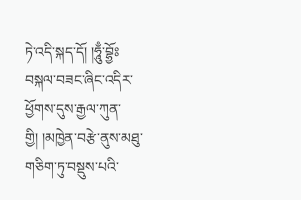ཏེ་འདི་སྐད་དོ། །ཧཱུྃ་བྷྱོཿ བསྐལ་བཟང་ཞིང་འདིར་ཕྱོགས་དུས་རྒྱལ་ཀུན་གྱི། །མཁྱེན་བརྩེ་ནུས་མཐུ་གཅིག་ཏུ་བསྡུས་པའི་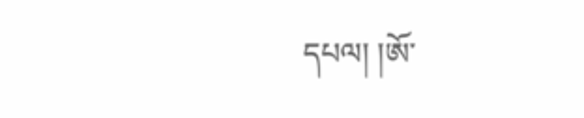དཔལ། །ཨོ་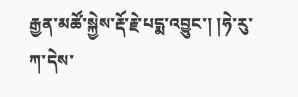རྒྱན་མཚོ་སྐྱེས་རྡོ་རྗེ་པདྨ་འབྱུང་། །ཧེ་རུ་ཀ་དེས་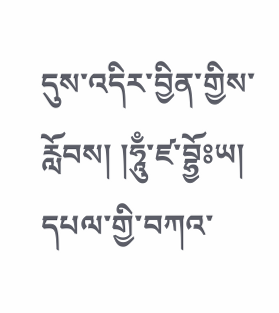དུས་འདིར་བྱིན་གྱིས་རློབས། །ཧཱུྃ་ཛ་བྷྱོཿཡ། དཔལ་གྱི་བཀའ་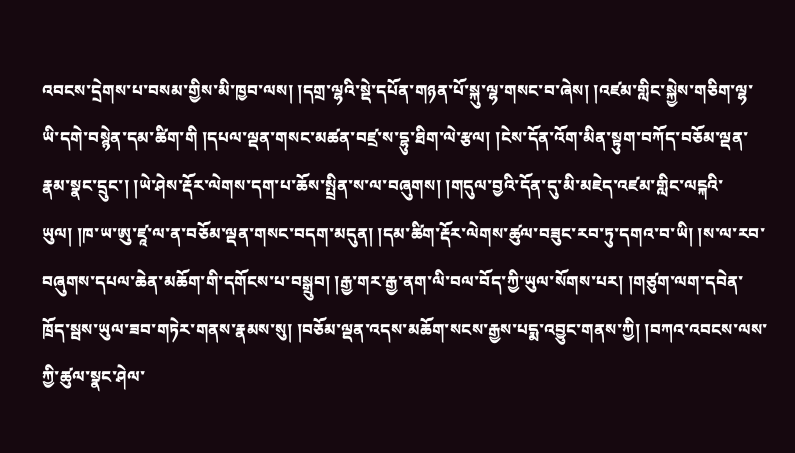འབངས་དྲེགས་པ་བསམ་གྱིས་མི་ཁྱབ་ལས། །དགྲ་ལྷའི་སྡེ་དཔོན་གཉན་པོ་སྐུ་ལྷ་གསང་བ་ཞེས། །འཛམ་གླིང་སྐྱེས་གཅིག་ལྷ་ཡི་དགེ་བསྙེན་དམ་ཚིག་གི །དཔལ་ལྡན་གསང་མཚན་བཛྲ་ས་དྷུ་ཐིག་ལེ་རྩལ། །ངེས་དོན་འོག་མིན་སྟུག་བཀོད་བཅོམ་ལྡན་རྣམ་སྣང་དྲུང་། །ཡེ་ཤེས་རྡོར་ལེགས་དག་པ་ཆོས་སྤྲིན་ས་ལ་བཞུགས། །གདུལ་བྱའི་དོན་དུ་མི་མཇེད་འཛམ་གླིང་ལངྐའི་ཡུལ། །ཁ་ཡ་ཨུ་ཛཱ་ལ་ན་བཅོམ་ལྡན་གསང་བདག་མདུན། །དམ་ཚིག་རྡོར་ལེགས་ཚུལ་བཟུང་རབ་ཏུ་དགའ་བ་ཡི། །ས་ལ་རབ་བཞུགས་དཔལ་ཆེན་མཆོག་གི་དགོངས་པ་བསྒྲུབ། །རྒྱ་གར་རྒྱ་ནག་ལི་བལ་བོད་ཀྱི་ཡུལ་སོགས་པར། །གཙུག་ལག་དབེན་ཁྲོད་སྦས་ཡུལ་ཟབ་གཏེར་གནས་རྣམས་སུ། །བཅོམ་ལྡན་འདས་མཆོག་སངས་རྒྱས་པདྨ་འབྱུང་གནས་ཀྱི། །བཀའ་འབངས་ལས་ཀྱི་ཚུལ་སྣང་ཤེལ་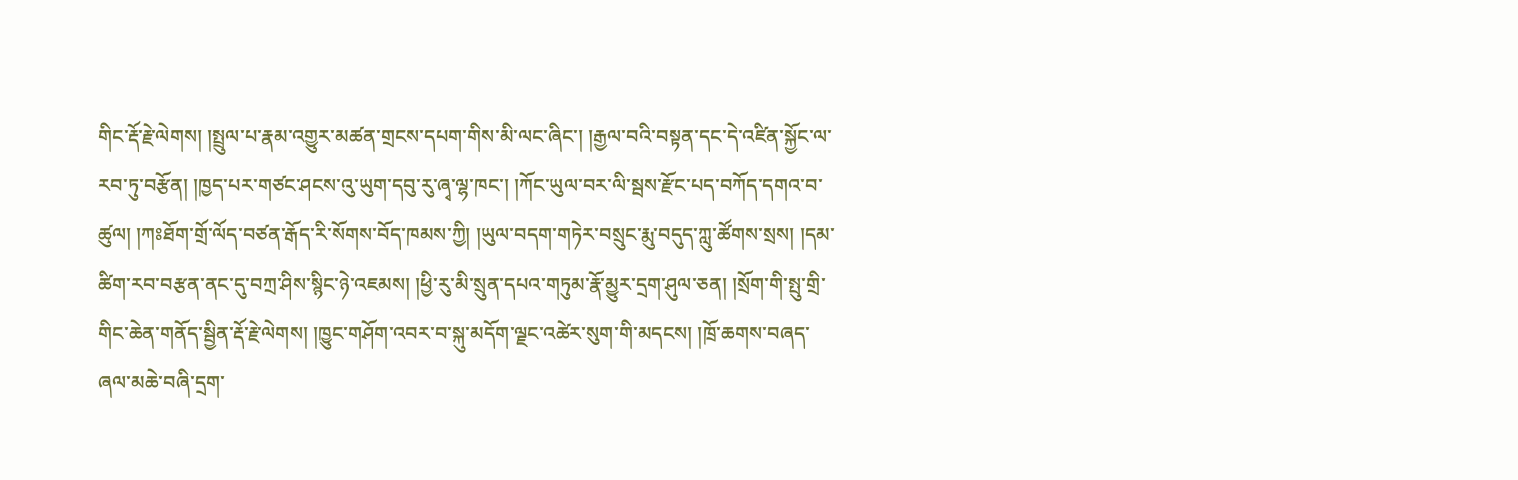གིང་རྡོ་རྗེ་ལེགས། །སྤྲུལ་པ་རྣམ་འགྱུར་མཚན་གྲངས་དཔག་གིས་མི་ལང་ཞིང་། །རྒྱལ་བའི་བསྟན་དང་དེ་འཛིན་སྐྱོང་ལ་རབ་ཏུ་བརྩོན། །ཁྱད་པར་གཙང་ཤངས་འུ་ཡུག་དབུ་རུ་ཞྭ་ལྷ་ཁང་། །ཀོང་ཡུལ་བར་ལི་སྦས་རྫོང་པད་བཀོད་དགའ་བ་ཚུལ། །ཀཿཐོག་གྲོ་ལོད་བཙན་རྒོད་རི་སོགས་བོད་ཁམས་ཀྱི། །ཡུལ་བདག་གཏེར་བསྲུང་རྨུ་བདུད་ཀླུ་ཚོགས་སྲས། །དམ་ཚིག་རབ་བརྩན་ནང་དུ་བཀྲ་ཤིས་སྙིང་ཉེ་འཇམས། །ཕྱི་རུ་མི་སྲུན་དཔའ་གཏུམ་རྣོ་མྱུར་དྲག་ཤུལ་ཅན། །སྲོག་གི་སྤུ་གྲི་གིང་ཆེན་གནོད་སྦྱིན་རྡོ་རྗེ་ལེགས། །ཁྱུང་གཤོག་འབར་བ་སྐུ་མདོག་ལྗང་འཚེར་སུག་གི་མདངས། །ཁྲོ་ཆགས་བཞད་ཞལ་མཆེ་བཞི་དྲག་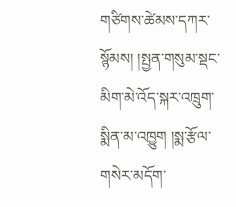གཙིགས་ཚེམས་དཀར་སྙོམས། །སྤྱན་གསུམ་སྡང་མིག་མེ་འོད་སྐར་འཁྲུག་སྨིན་མ་འཁྱུག །སྨ་རྩོལ་གསེར་མདོག་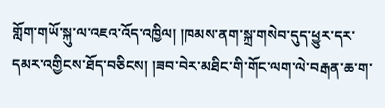གློག་གཡོ་སྐུ་ལ་འཇའ་འོད་འཁྱིལ། །ཁམས་ནག་སྐྲ་གསེབ་དུད་ཕྱུར་དར་དམར་འགྱིངས་ཐོད་བཅིངས། །ཟབ་བེར་མཐིང་གི་གོང་ལག་ལེ་བརྒན་ཆ་ག་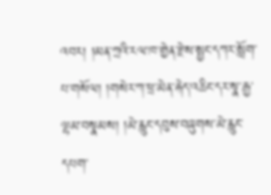འབར། །མན་ཀྲའི་རལ་ཁ་གྱེན་རྫེས་སྤྱང་དཀར་སློག་པ་གསོལ། །གསེར་ཀ་ཕྲ་མེན་རྐེད་འཆིང་དར་སྣ་རྒྱ་ལྷམ་བསྣམས། །མེ་རླུང་དབུས་བཞུགས་མེ་རླུང་དཔག་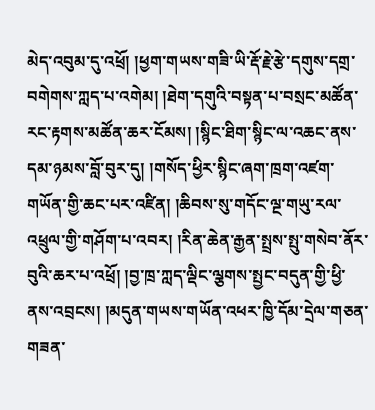མེད་འབུམ་དུ་འཕྲོ། །ཕྱག་གཡས་གཟི་ཡི་རྡོ་རྗེ་རྩེ་དགུས་དགྲ་བགེགས་ཀླད་པ་འགེམ། །ཐེག་དགུའི་བསྟན་པ་བསྲང་མཚོན་རང་རྟགས་མཚོན་ཆར་ངོམས། །སྙིང་ཐིག་སྙིང་ལ་འཆང་ནས་དམ་ཉམས་བློ་བུར་དུ། །གསོད་ཕྱིར་སྙིང་ཞག་ཁྲག་འཛག་གཡོན་གྱི་ཆང་པར་འཛིན། །ཆིབས་སུ་གདོང་ལྔ་གཡུ་རལ་འཕྲུལ་གྱི་གཤོག་པ་འབར། །རིན་ཆེན་རྒྱན་སྤྲས་སྤུ་གསེབ་ནོར་བུའི་ཆར་པ་འཕྲོ། །བྱ་ཁྲ་ཀླད་ལྡིང་ལྕགས་སྤྱང་བདུན་གྱི་ཕྱི་ནས་འབྲངས། །མདུན་གཡས་གཡོན་འཕར་ཁྱི་དོམ་དྲེལ་གཅན་གཟན་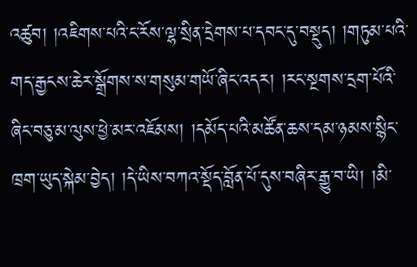འཚུབ། །འཇིགས་པའི་ང་རོས་ལྷ་སྲིན་དྲེགས་པ་དབང་དུ་བསྡུད། །གཏུམ་པའི་གད་རྒྱངས་ཆེར་སྒྲོགས་ས་གསུམ་གཡོ་ཞིང་འདར། །རང་སྔགས་དྲག་པོའི་ཞིང་བཅུ་མ་ལུས་ཕྱེ་མར་འཇོམས། །དམོད་པའི་མཚོན་ཆས་དམ་ཉམས་སྙིང་ཁྲག་ཡུད་སྐེམ་བྱེད། །དེ་ཡིས་བཀའ་སྡོད་བློན་པོ་དུས་བཞིར་རྒྱུ་བ་ཡི། །མི་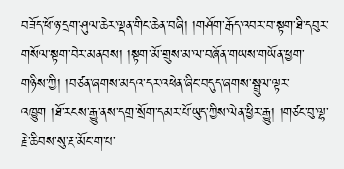བཟོད་ཕོ་ཉ་དྲག་ཤུལ་ཆེར་ལྡན་གིང་ཆེན་བཞི། །གཤོག་རྒོད་འབར་བ་སྟག་ཐི་དབུར་གསོལ་སྟག་བེར་མནབས། །སྟག་མོ་གྲུས་མ་ལ་བཞོན་གཡས་གཡོན་ཕྱག་གཉིས་ཀྱི། །བཙན་ཞགས་མདའ་དར་འཕེན་ཞིང་བདུད་ཞགས་སྦྲུལ་ལྟར་འཁྱུག །ཐོ་རངས་རྒྱུ་ནས་དགྲ་སྲོག་དམར་པོ་ཡུད་ཀྱིས་ལེན་ཕྱིར་རྒྱུ། །གཙང་བུ་ལྷ་རྗེ་ཆིབས་སུ་རྔ་མོང་ག་པ་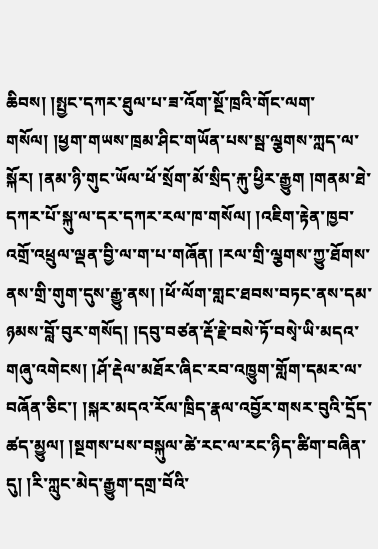ཆིབས། །སྤྱང་དཀར་ཐུལ་པ་ཟ་འོག་སྔོ་ཁྲའི་གོང་ལག་གསོལ། །ཕྱག་གཡས་ཁྲམ་ཤིང་གཡོན་པས་སྦ་ལྕགས་ཀླད་ལ་སྐོར། །ནམ་ཉི་གུང་ཡོལ་ཕོ་སྲོག་མོ་སྲིད་རྐུ་ཕྱིར་རྒྱུག །གནམ་ཐེ་དཀར་པོ་སྐུ་ལ་དར་དཀར་རལ་ཁ་གསོལ། །འཇིག་རྟེན་ཁྱབ་འགྲོ་འཕྲུལ་ལྡན་བྱི་ལ་ག་པ་གཞོན། །རལ་གྲི་ལྕགས་ཀྱུ་ཐོགས་ནས་གྲི་གུག་དུས་རྒྱུ་ནས། །ཕོ་ལོག་གླང་ཐབས་བཏང་ནས་དམ་ཉམས་བློ་བུར་གསོད། །དབུ་བཙན་རྡོ་རྗེ་བསེ་ཏོ་བསྭེ་ཡི་མདའ་གཞུ་འགེངས། །ཤོ་རྡེལ་མཐོར་ཞིང་རབ་འཁྱུག་གློག་དམར་ལ་བཞོན་ཅིང་། །སྐར་མདའ་རོལ་ཁྲིད་རྣལ་འབྱོར་གསར་བུའི་དྲོད་ཚད་མྱུལ། །སྔགས་པས་བསྐུལ་ཚེ་རང་ལ་རང་ཉིད་ཚིག་བཞིན་དུ། །རི་ཀླུང་མེད་རྒྱུག་དགྲ་བོའི་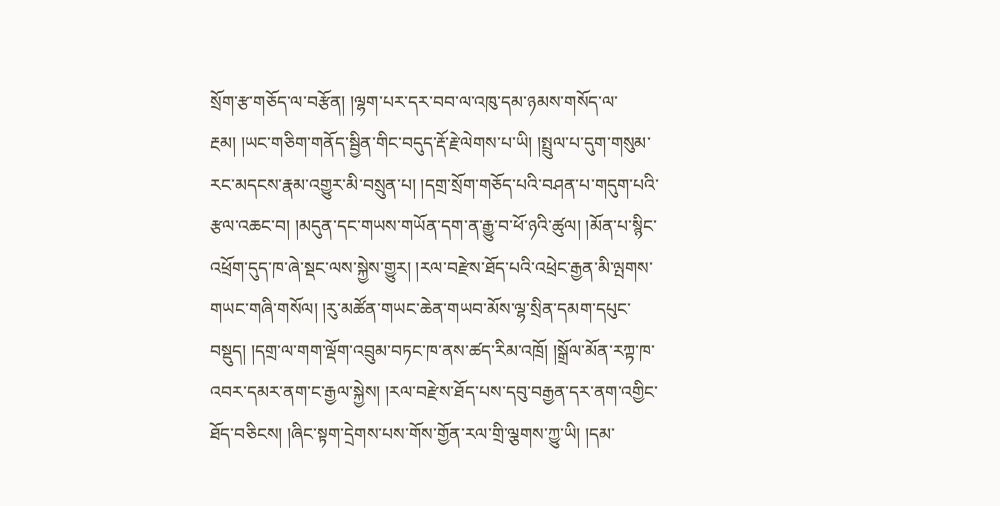སྲོག་རྩ་གཅོད་ལ་བརྩོན། །ལྷག་པར་དར་བབ་ལ་འཁུ་དམ་ཉམས་གསོད་ལ་རྔམ། །ཡང་གཅིག་གནོད་སྦྱིན་གིང་བདུད་རྡོ་རྗེ་ལེགས་པ་ཡི། །སྤྲུལ་པ་དུག་གསུམ་རང་མདངས་རྣམ་འགྱུར་མི་བསྲུན་པ། །དགྲ་སྲོག་གཅོད་པའི་བཤན་པ་གདུག་པའི་རྩལ་འཆང་བ། །མདུན་དང་གཡས་གཡོན་དག་ན་རྒྱུ་བ་ཕོ་ཉའི་ཚུལ། །མོན་པ་སྙིང་འཕྲོག་དུད་ཁ་ཞེ་སྡང་ལས་སྐྱེས་གྱུར། །རལ་བརྫེས་ཐོད་པའི་འཕྲེང་རྒྱན་མི་ལྤགས་གཡང་གཞི་གསོལ། །རུ་མཚོན་གཡང་ཆེན་གཡབ་མོས་ལྷ་སྲིན་དམག་དཔུང་བསྡུད། །དགྲ་ལ་གག་ལྡོག་འབྲུམ་བཏང་ཁ་ནས་ཚད་རིམ་འཁྲོ། །སྒྲོལ་མོན་རཀྟ་ཁ་འབར་དམར་ནག་ང་རྒྱལ་སྐྱེས། །རལ་བརྫེས་ཐོད་པས་དབུ་བརྒྱན་དར་ནག་འགྱིང་ཐོད་བཅིངས། །ཞིང་སྟག་དྲེགས་པས་གོས་གྱོན་རལ་གྲི་ལྕགས་ཀྱུ་ཡི། །དམ་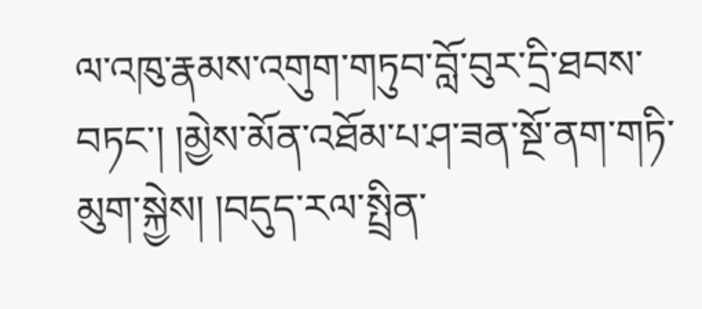ལ་འཁུ་རྣམས་འགུག་གཏུབ་བློ་བུར་དྲི་ཐབས་བཏང་། །མྱེས་མོན་འཐོམ་པ་ཤ་ཟན་སྔོ་ནག་གཏི་མུག་སྐྱེས། །བདུད་རལ་སྤྲིན་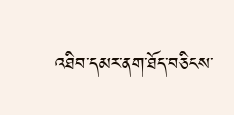འཐིབ་དམར་ནག་ཐོད་བཅིངས་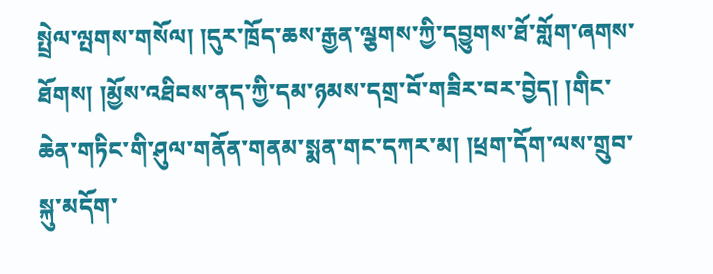སྤྲེལ་ལྤགས་གསོལ། །དུར་ཁྲོད་ཆས་རྒྱན་ལྕགས་ཀྱི་དབྱུགས་ཐོ་གློག་ཞགས་ཐོགས། །མྱོས་འཐིབས་ནད་ཀྱི་དམ་ཉམས་དགྲ་བོ་གཟིར་བར་བྱེད། །གིང་ཆེན་གཏིང་གི་ཤུལ་གནོན་གནམ་སྨན་གང་དཀར་མ། །ཕྲག་དོག་ལས་གྲུབ་སྐུ་མདོག་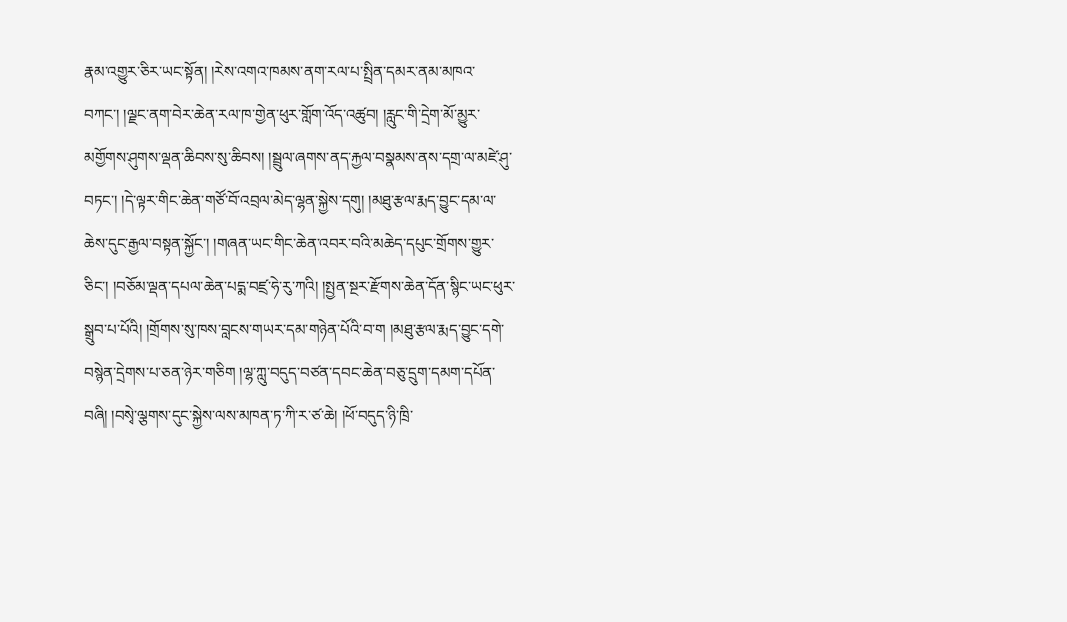རྣམ་འགྱུར་ཅིར་ཡང་སྟོན། །རེས་འགའ་ཁམས་ནག་རལ་པ་སྤྲིན་དམར་ནམ་མཁའ་བཀང་། །ལྗང་ནག་བེར་ཆེན་རལ་ཁ་གྱེན་ཕུར་གློག་འོད་འཚུབ། །རླུང་གི་དྲེག་མོ་མྱུར་མགྱོགས་ཤུགས་ལྡན་ཆིབས་སུ་ཆིབས། །སྦྲུལ་ཞགས་ནད་རྐྱལ་བསྣམས་ནས་དགྲ་ལ་མཛེ་ཤུ་བཏང་། །དེ་ལྟར་གིང་ཆེན་གཙོ་བོ་འབྲལ་མེད་ལྷན་སྐྱེས་དགུ། །མཐུ་རྩལ་རྨད་བྱུང་དམ་ལ་ཆེས་དུང་རྒྱལ་བསྟན་སྐྱོང་། །གཞན་ཡང་གིང་ཆེན་འབར་བའི་མཆེད་དཔུང་གྲོགས་གྱུར་ཅིང་། །བཅོམ་ལྡན་དཔལ་ཆེན་པདྨ་བཛྲ་ཧེ་རུ་ཀའི། །སྤྱན་སྔར་རྫོགས་ཆེན་དོན་སྙིང་ཡང་ཕུར་སྒྲུབ་པ་པོའི། །གྲོགས་སུ་ཁས་བླངས་གཡར་དམ་གཉེན་པོའི་བ་ག །མཐུ་རྩལ་རྨད་བྱུང་དགེ་བསྙེན་དྲེགས་པ་ཅན་ཉེར་གཅིག །ལྷ་ཀླུ་བདུད་བཙན་དབང་ཆེན་བཅུ་དྲུག་དམག་དཔོན་བཞི། །བསྭེ་ལྕགས་དུང་སྐྱེས་ལས་མཁན་ཏ་ཀི་ར་ཙ་ཆེ། །ཕོ་བདུད་ཉི་ཁྲི་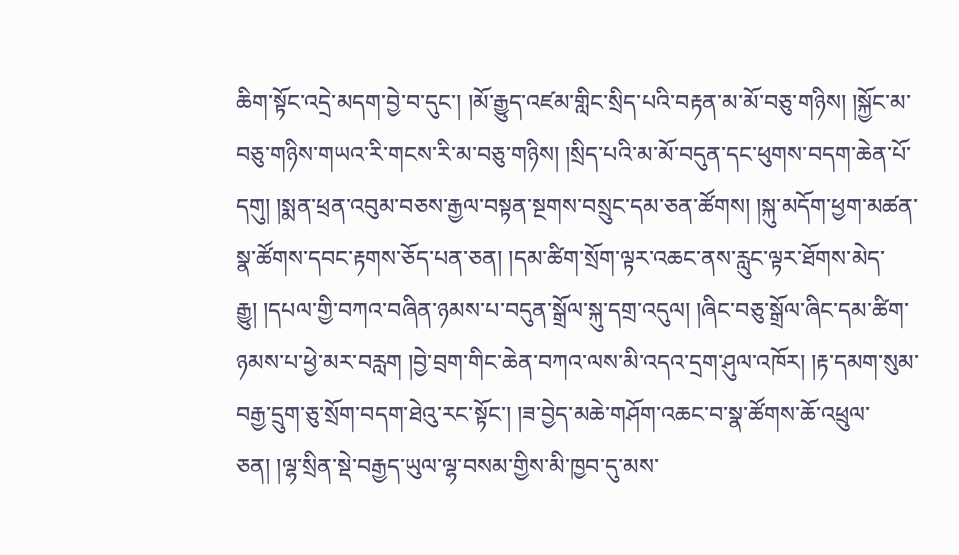ཆིག་སྟོང་འདྲེ་མདག་བྱེ་བ་དུང་། །མོ་རྒྱུད་འཛམ་གླིང་སྲིད་པའི་བརྟན་མ་མོ་བཅུ་གཉིས། །སྐྱོང་མ་བཅུ་གཉིས་གཡའ་རི་གངས་རི་མ་བཅུ་གཉིས། །སྲིད་པའི་མ་མོ་བདུན་དང་ཕུགས་བདག་ཆེན་པོ་དགུ། །སྨན་ཕྲན་འབུམ་བཅས་རྒྱལ་བསྟན་སྔགས་བསྲུང་དམ་ཅན་ཚོགས། །སྐུ་མདོག་ཕྱག་མཚན་སྣ་ཚོགས་དབང་རྟགས་ཅོད་པན་ཅན། །དམ་ཚིག་སྲོག་ལྟར་འཆང་ནས་རླུང་ལྟར་ཐོགས་མེད་རྒྱུ། །དཔལ་གྱི་བཀའ་བཞིན་ཉམས་པ་བདུན་སྒྲོལ་སྐུ་དགྲ་འདུལ། །ཞིང་བཅུ་སྒྲོལ་ཞིང་དམ་ཚིག་ཉམས་པ་ཕྱེ་མར་བརླག །བྱེ་བྲག་གིང་ཆེན་བཀའ་ལས་མི་འདའ་དྲག་ཤུལ་འཁོར། །རྟ་དམག་སུམ་བརྒྱ་དྲུག་ཅུ་སྲོག་བདག་ཐེའུ་རང་སྟོང་། །ཟ་བྱེད་མཆེ་གཤོག་འཆང་བ་སྣ་ཚོགས་ཆོ་འཕྲུལ་ཅན། །ལྷ་སྲིན་སྡེ་བརྒྱད་ཡུལ་ལྷ་བསམ་གྱིས་མི་ཁྱབ་དུ་མས་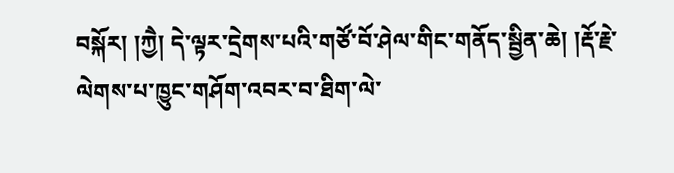བསྐོར། །ཀྱཻ། དེ་ལྟར་དྲེགས་པའི་གཙོ་བོ་ཤེལ་གིང་གནོད་སྦྱིན་ཆེ། །རྡོ་རྗེ་ལེགས་པ་ཁྱུང་གཤོག་འབར་བ་ཐིག་ལེ་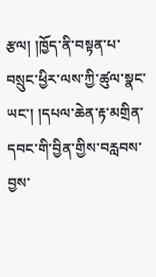རྩལ། །ཁྱོད་ནི་བསྟན་པ་བསྲུང་ཕྱིར་ལས་ཀྱི་ཚུལ་སྣང་ཡང་། །དཔལ་ཆེན་རྟ་མགྲིན་དབང་གི་བྱིན་གྱིས་བརླབས་བྱས་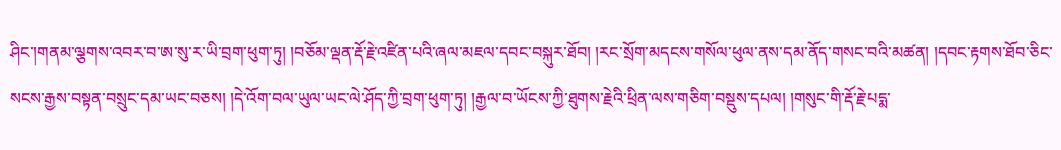ཤིང་།གནམ་ལྕགས་འབར་བ་ཨ་སུ་ར་ཡི་བྲག་ཕུག་ཏུ། །བཅོམ་ལྡན་རྡོ་རྗེ་འཛིན་པའི་ཞལ་མཇལ་དབང་བསྐུར་ཐོབ། །རང་སྲོག་མདངས་གསོལ་ཕུལ་ནས་དམ་ནོད་གསང་བའི་མཚན། །དབང་རྟགས་ཐོབ་ཅིང་སངས་རྒྱས་བསྟན་བསྲུང་དམ་ཡང་བཅས། །དེ་འོག་བལ་ཡུལ་ཡང་ལེ་ཤོད་ཀྱི་བྲག་ཕུག་ཏུ། །རྒྱལ་བ་ཡོངས་ཀྱི་ཐུགས་རྗེའི་ཕྲིན་ལས་གཅིག་བསྡུས་དཔལ། །གསུང་གི་རྡོ་རྗེ་པདྨ་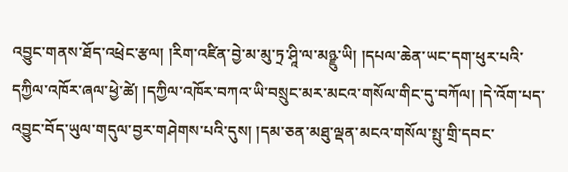འབྱུང་གནས་ཐོད་འཕྲེང་རྩལ། །རིག་འཛིན་བྱེ་མ་མུ་ཏྲ་ཤཱི་ལ་མཉྫུ་ཡི། །དཔལ་ཆེན་ཡང་དག་ཕུར་པའི་དཀྱིལ་འཁོར་ཞལ་ཕྱེ་ཚེ། །དཀྱིལ་འཁོར་བཀའ་ཡི་བསྲུང་མར་མངའ་གསོལ་གིང་དུ་བཀོལ། །དེ་འོག་པད་འབྱུང་བོད་ཡུལ་གདུལ་བྱར་གཤེགས་པའི་དུས། །དམ་ཅན་མཐུ་ལྡན་མངའ་གསོལ་སྤུ་གྲི་དབང་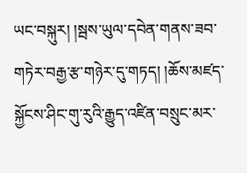ཡང་བསྐུར། །སྦས་ཡུལ་དབེན་གནས་ཟབ་གཏེར་བརྒྱ་རྩ་གཉེར་དུ་གཏད། །ཆོས་མཛད་སྐྱོངས་ཤིང་གུ་རུའི་རྒྱུད་འཛིན་བསྲུང་མར་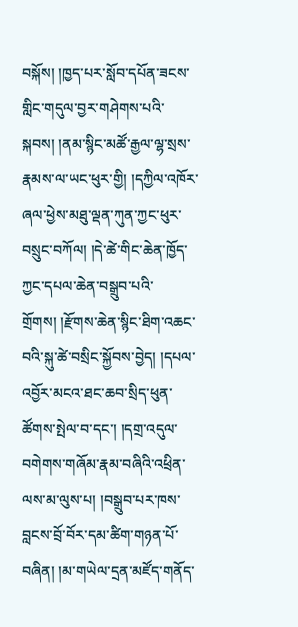བསྐོས། །ཁྱད་པར་སློབ་དཔོན་ཟངས་གླིང་གདུལ་བྱར་གཤེགས་པའི་སྐབས། །ནམ་སྙིང་མཚོ་རྒྱལ་ལྷ་སྲས་རྣམས་ལ་ཡང་ཕུར་གྱི། །དཀྱིལ་འཁོར་ཞལ་ཕྱེས་མཐུ་ལྡན་ཀུན་ཀྱང་ཕུར་བསྲུང་བཀོལ། །དེ་ཚེ་གིང་ཆེན་ཁྱོད་ཀྱང་དཔལ་ཆེན་བསྒྲུབ་པའི་གྲོགས། །རྫོགས་ཆེན་སྙིང་ཐིག་འཆང་བའི་སྐུ་ཚེ་བསྲིང་སྐྱོབས་བྱེད། །དཔལ་འབྱོར་མངའ་ཐང་ཆབ་སྲིད་ཕུན་ཚོགས་སྤེལ་བ་དང་། །དགྲ་འདུལ་བགེགས་གཞོམ་རྣམ་བཞིའི་འཕྲིན་ལས་མ་ལུས་པ། །བསྒྲུབ་པར་ཁས་བླངས་བྲོ་བོར་དམ་ཚིག་གཉན་པོ་བཞིན། །མ་གཡེལ་དྲན་མཛོད་གནོད་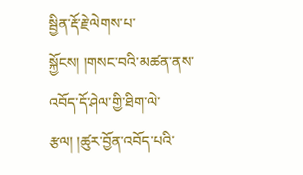སྦྱིན་རྡོ་རྗེ་ལེགས་པ་སྐྱོངས། །གསང་བའི་མཚན་ནས་འབོད་དོ་ཤེལ་གྱི་ཐིག་ལེ་རྩལ། །ཚུར་བྱོན་འབོད་པའི་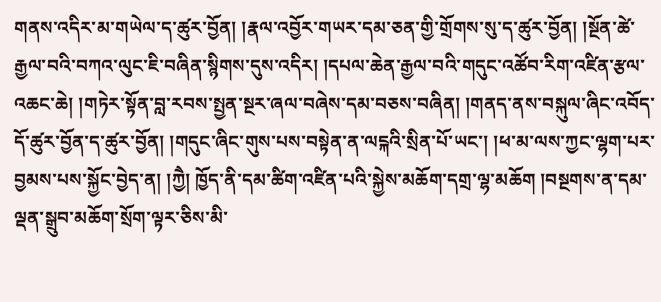གནས་འདིར་མ་གཡེལ་ད་ཚུར་བྱོན། །རྣལ་འབྱོར་གཡར་དམ་ཅན་གྱི་གྲོགས་སུ་ད་ཚུར་བྱོན། །སྔོན་ཚེ་རྒྱལ་བའི་བཀའ་ལུང་ཇི་བཞིན་སྙིགས་དུས་འདིར། །དཔལ་ཆེན་རྒྱལ་བའི་གདུང་འཚོབ་རིག་འཛིན་རྩལ་འཆང་ཆེ། །གཏེར་སྟོན་བླ་རབས་སྤྱན་སྔར་ཞལ་བཞེས་དམ་བཅས་བཞིན། །གནད་ནས་བསྐུལ་ཞིང་འབོད་དོ་ཚུར་བྱོན་ད་ཚུར་བྱོན། །གདུང་ཞིང་གུས་པས་བསྟེན་ན་ལངྐའི་སྲིན་པོ་ཡང་། །ཕ་མ་ལས་ཀྱང་ལྷག་པར་བྱམས་པས་སྐྱོང་བྱེད་ན། །ཀྱཻ། ཁྱོད་ནི་དམ་ཚིག་འཛིན་པའི་སྐྱེས་མཆོག་དགྲ་ལྷ་མཆོག །བསྔགས་ན་དམ་ལྡན་སྒྲུབ་མཆོག་སྲོག་ལྟར་ཅིས་མི་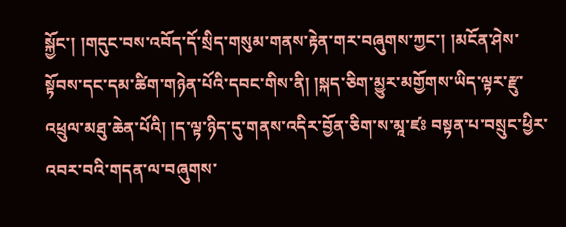སྐྱོང་། །གདུང་བས་འབོད་དོ་སྲིད་གསུམ་གནས་རྟེན་གར་བཞུགས་ཀྱང་། །མངོན་ཤེས་སྟོབས་དང་དམ་ཚིག་གཉེན་པོའི་དབང་གིས་ནི། །སྐད་ཅིག་མྱུར་མགྱོགས་ཡིད་ལྟར་རྫུ་འཕྲུལ་མཐུ་ཆེན་པོའི། །ད་ལྟ་ཉིད་དུ་གནས་འདིར་བྱོན་ཅིག་ས་མཱ་ཛཿ བསྟན་པ་བསྲུང་ཕྱིར་འབར་བའི་གདན་ལ་བཞུགས་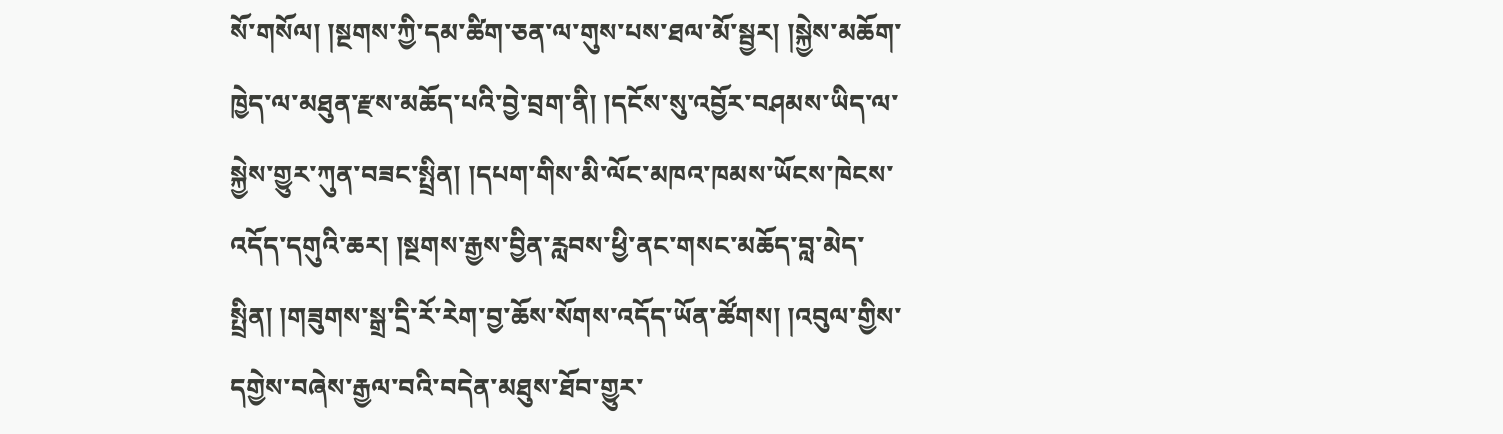སོ་གསོལ། །སྔགས་ཀྱི་དམ་ཚིག་ཅན་ལ་གུས་པས་ཐལ་མོ་སྦྱར། །སྐྱེས་མཆོག་ཁྱེད་ལ་མཐུན་རྫས་མཆོད་པའི་བྱེ་བྲག་ནི། །དངོས་སུ་འབྱོར་བཤམས་ཡིད་ལ་སྐྱེས་གྱུར་ཀུན་བཟང་སྤྲིན། །དཔག་གིས་མི་ལོང་མཁའ་ཁམས་ཡོངས་ཁེངས་འདོད་དགུའི་ཆར། །སྔགས་རྒྱས་བྱིན་རླབས་ཕྱི་ནང་གསང་མཆོད་བླ་མེད་སྤྲིན། །གཟུགས་སྒྲ་དྲི་རོ་རེག་བྱ་ཆོས་སོགས་འདོད་ཡོན་ཚོགས། །འབུལ་གྱིས་དགྱེས་བཞེས་རྒྱལ་བའི་བདེན་མཐུས་ཐོབ་གྱུར་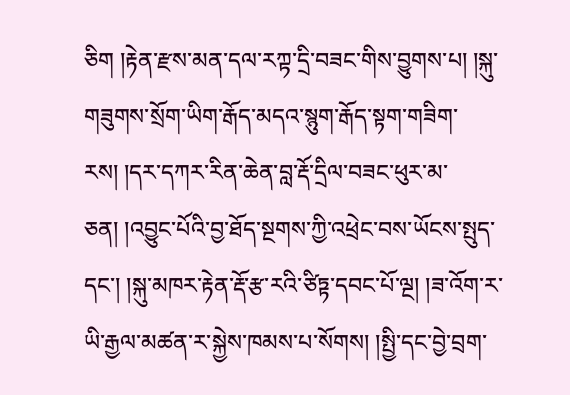ཅིག །རྟེན་རྫས་མན་དལ་རཀྟ་དྲི་བཟང་གིས་བྱུགས་པ། །སྐུ་གཟུགས་སྲོག་ཡིག་རྒོད་མདའ་སྙུག་རྒོད་སྟག་གཟིག་རས། །དར་དཀར་རིན་ཆེན་བླ་རྡོ་དྲིལ་བཟང་ཕུར་མ་ཅན། །འབྱུང་པོའི་བྱ་ཐོད་སྔགས་ཀྱི་འཕྲེང་བས་ཡོངས་སྤུད་དང་། །སྐུ་མཁར་རྟེན་རྡོ་རྩ་རའི་ཙིཏྟ་དབང་པོ་ལྔ། །ཟ་འོག་ར་ཡི་རྒྱལ་མཚན་ར་སྐྱེས་ཁམས་པ་སོགས། །སྤྱི་དང་བྱེ་བྲག་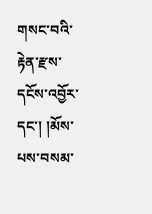གསང་བའི་རྟེན་རྫས་དངོས་འབྱོར་དང་། །མོས་པས་བསམ་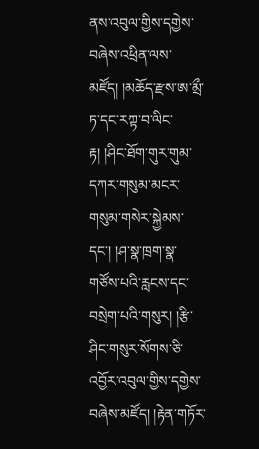ནས་འབུལ་གྱིས་དགྱེས་བཞེས་འཕྲིན་ལས་མཛོད། །མཆོད་རྫས་ཨ་མྲྀ་ཏ་དང་རཀྟ་བ་ལིང་རྟ། །ཤིང་ཐོག་གུར་གུམ་དཀར་གསུམ་མངར་གསུམ་གསེར་སྐྱེམས་དང་། །ཤ་སྣ་ཁྲག་སྣ་གཙོས་པའི་རླངས་དང་བསྲེག་པའི་གསུར། །རྩི་ཤིང་གསུར་སོགས་ཅི་འབྱོར་འབུལ་གྱིས་དགྱེས་བཞེས་མཛོད། །རྟེན་གཏོར་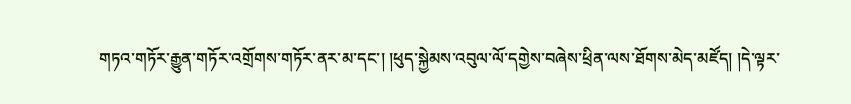གཏའ་གཏོར་རྒྱུན་གཏོར་འགྲོགས་གཏོར་ནར་མ་དང་། །ཕུད་སྐྱེམས་འབུལ་ལོ་དགྱེས་བཞེས་ཕྲིན་ལས་ཐོགས་མེད་མཛོད། །དེ་ལྟར་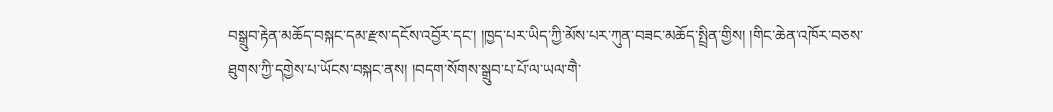བསྒྲུབ་རྟེན་མཆོད་བསྐང་དམ་རྫས་དངོས་འབྱོར་དང་། །ཁྱད་པར་ཡིད་ཀྱི་མོས་པར་ཀུན་བཟང་མཆོད་སྤྲིན་གྱིས། །གིང་ཆེན་འཁོར་བཅས་ཐུགས་ཀྱི་དགྱེས་པ་ཡོངས་བསྐང་ནས། །བདག་སོགས་སྒྲུབ་པ་པོ་ལ་ཡལ་གཻ་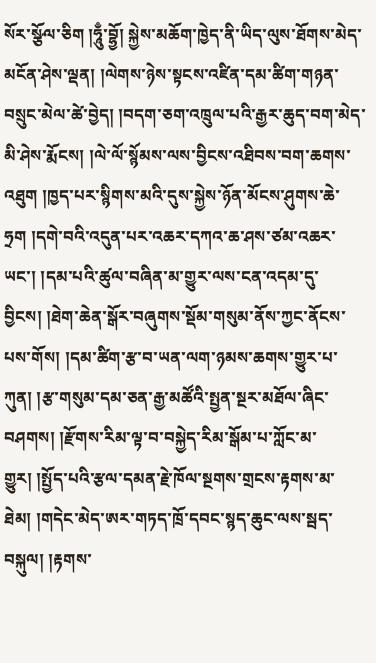སོར་སྩོལ་ཅིག །ཧཱུྃ་བྷྱོ། སྐྱེས་མཆོག་ཁྱེད་ནི་ཡིད་ལུས་ཐོགས་མེད་མངོན་ཤེས་ལྡན། །ལེགས་ཉེས་སྟངས་འཛིན་དམ་ཚིག་གཉན་བསྲུང་མེལ་ཚེ་བྱེད། །བདག་ཅག་འཁྲུལ་པའི་རྒྱར་ཆུད་བག་མེད་མི་ཤེས་རྨོངས། །ལེ་ལོ་སྙོམས་ལས་བྱིངས་འཐིབས་བག་ཆགས་འཐུག །ཁྱད་པར་སྙིགས་མའི་དུས་སྐྱེས་ཉོན་མོངས་ཤུགས་ཆེ་ཧྲག །དགེ་བའི་འདུན་པར་འཆར་དཀའ་ཆ་ཤས་ཙམ་འཆར་ཡང་། །དམ་པའི་ཚུལ་བཞིན་མ་གྱུར་ལས་ངན་འདམ་དུ་བྱིངས། །ཐེག་ཆེན་སྒོར་བཞུགས་སྡོམ་གསུམ་ནོས་ཀྱང་ནོངས་པས་གོས། །དམ་ཚིག་རྩ་བ་ཡན་ལག་ཉམས་ཆགས་གྱུར་པ་ཀུན། །རྩ་གསུམ་དམ་ཅན་རྒྱ་མཚོའི་སྤྱན་སྔར་མཐོལ་ཞིང་བཤགས། །རྫོགས་རིམ་ལྟ་བ་བསྐྱེད་རིམ་སྒོམ་པ་ཀློང་མ་གྱུར། །སྤྱོད་པའི་རྩལ་དམན་རྗེ་ཁོལ་སྔགས་གྲངས་རྟགས་མ་ཐེམ། །གདེང་མེད་ཨར་གཏད་ཁྲོ་དབང་སྙད་ཆུང་ལས་སྦད་བསྐུལ། །རྟགས་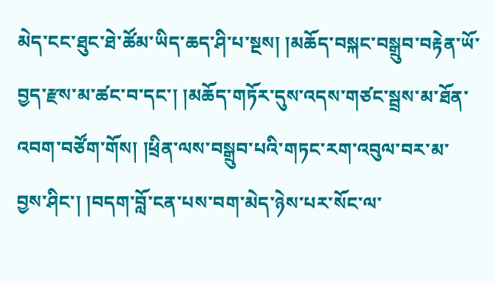མེད་ངང་ཐུང་ཐེ་ཚོམ་ཡིད་ཆད་ཤི་པ་སྔས། །མཆོད་བསྐང་བསྒྲུབ་བརྟེན་ཡོ་བྱད་རྫས་མ་ཚང་བ་དང་། །མཆོད་གཏོར་དུས་འདས་གཙང་སྦྲས་མ་ཐོན་འབག་བཙོག་གོས། །ཕྲིན་ལས་བསྒྲུབ་པའི་གཏང་རག་འབུལ་བར་མ་བྱས་ཤིང་། །བདག་བློ་ངན་པས་བག་མེད་ཉེས་པར་སོང་ལ་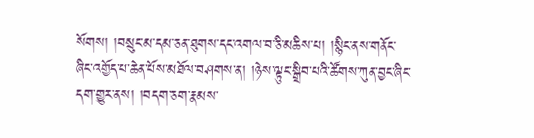སོགས། །བསྲུང་མ་དམ་ཅན་ཐུགས་དང་འགལ་བ་ཅི་མཆིས་པ། །སྙིང་ནས་གནོང་ཞིང་འགྱོད་པ་ཆེན་པོས་མཐོལ་བཤགས་ན། །ཉེས་ལྟུང་སྒྲིབ་པའི་ཚོགས་ཀུན་བྱང་ཞིང་དག་གྱུར་ནས། །བདག་ཅག་རྣམས་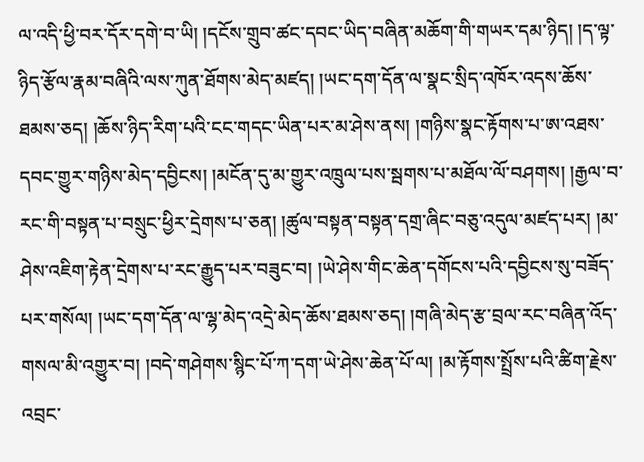ལ་འདི་ཕྱི་བར་དོར་དགེ་བ་ཡི། །དངོས་གྲུབ་ཚང་དབང་ཡིད་བཞིན་མཆོག་གི་གཡར་དམ་ཉིད། །ད་ལྟ་ཉིད་རྩོལ་རྣམ་བཞིའི་ལས་ཀུན་ཐོགས་མེད་མཛད། །ཡང་དག་དོན་ལ་སྣང་སྲིད་འཁོར་འདས་ཆོས་ཐམས་ཅད། །ཆོས་ཉིད་རིག་པའི་ངང་གདང་ཡིན་པར་མ་ཤེས་ནས། །གཉིས་སྣང་རྟོགས་པ་ཨ་འཐས་དབང་གྱུར་གཉིས་མེད་དབྱིངས། །མངོན་དུ་མ་གྱུར་འཁྲུལ་པས་སྦགས་པ་མཐོལ་ལོ་བཤགས། །རྒྱལ་བ་རང་གི་བསྟན་པ་བསྲུང་ཕྱིར་དྲེགས་པ་ཅན། །ཚུལ་བསྟན་བསྟན་དགྲ་ཞིང་བཅུ་འདུལ་མཛད་པར། །མ་ཤེས་འཇིག་རྟེན་དྲེགས་པ་རང་རྒྱུད་པར་བཟུང་བ། །ཡེ་ཤེས་གིང་ཆེན་དགོངས་པའི་དབྱིངས་སུ་བཟོད་པར་གསོལ། །ཡང་དག་དོན་ལ་ལྷ་མེད་འདྲེ་མེད་ཆོས་ཐམས་ཅད། །གཞི་མེད་རྩ་བྲལ་རང་བཞིན་འོད་གསལ་མི་འགྱུར་བ། །བདེ་གཤེགས་སྙིང་པོ་ཀ་དག་ཡེ་ཤེས་ཆེན་པོ་ལ། །མ་རྟོགས་སྤྲོས་པའི་ཚིག་རྗེས་འབྲང་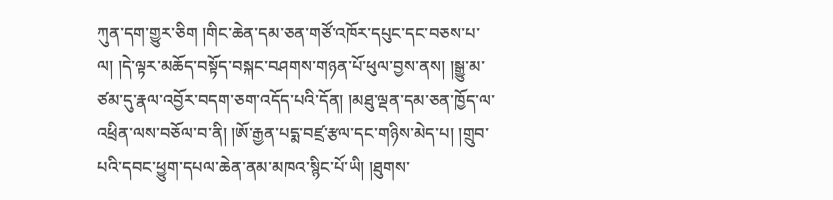ཀུན་དག་གྱུར་ཅིག །གིང་ཆེན་དམ་ཅན་གཙོ་འཁོར་དཔུང་དང་བཅས་པ་ལ། །དེ་ལྟར་མཆོད་བསྟོད་བསྐང་བཤགས་གཉན་པོ་ཕུལ་བྱས་ནས། །སྒྱུ་མ་ཙམ་དུ་རྣལ་འབྱོར་བདག་ཅག་འདོད་པའི་དོན། །མཐུ་ལྡན་དམ་ཅན་ཁྱོད་ལ་འཕྲིན་ལས་བཅོལ་བ་ནི། །ཨོ་རྒྱན་པདྨ་བཛྲ་རྩལ་དང་གཉིས་མེད་པ། །གྲུབ་པའི་དབང་ཕྱུག་དཔལ་ཆེན་ནམ་མཁའ་སྙིང་པོ་ཡི། །ཐུགས་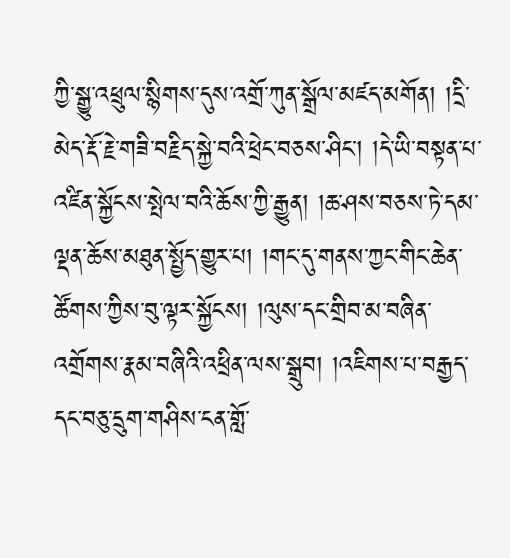ཀྱི་སྒྱུ་འཕྲུལ་སྙིགས་དུས་འགྲོ་ཀུན་སྒྲོལ་མཛད་མགོན། །དྲི་མེད་རྡོ་རྗེ་གཟི་བརྗིད་སྐྱེ་བའི་ཕྲེང་བཅས་ཤིང་། །དེ་ཡི་བསྟན་པ་འཛིན་སྐྱོངས་སྤེལ་བའི་ཆོས་ཀྱི་རྒྱུན། །ཆ་ཤས་བཅས་ཏེ་དམ་ལྡན་ཆོས་མཐུན་སྤྱོད་གྱུར་པ། །གང་དུ་གནས་ཀྱང་གིང་ཆེན་ཚོགས་ཀྱིས་བུ་ལྟར་སྐྱོངས། །ལུས་དང་གྲིབ་མ་བཞིན་འགྲོགས་རྣམ་བཞིའི་འཕྲིན་ལས་སྒྲུབ། །འཇིགས་པ་བརྒྱད་དང་བཅུ་དྲུག་གཤིས་ངན་གློ་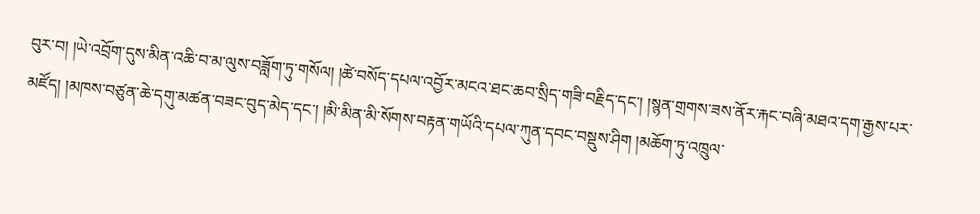བུར་བ། །ཡེ་འབྲོག་དུས་མིན་འཆི་བ་མ་ལུས་བཟློག་ཏུ་གསོལ། །ཚེ་བསོད་དཔལ་འབྱོར་མངའ་ཐང་ཆབ་སྲིད་གཟི་བརྗིད་དང་། །སྙན་གྲགས་ཟས་ནོར་རྐང་བཞི་མཐའ་དག་རྒྱས་པར་མཛོད། །མཁས་བཙུན་ཆེ་དགུ་མཚན་བཟང་བུད་མེད་དང་། །མི་མིན་མི་སོགས་བརྟན་གཡོའི་དཔལ་ཀུན་དབང་བསྡུས་ཤིག །མཆོག་ཏུ་འཁྲུལ་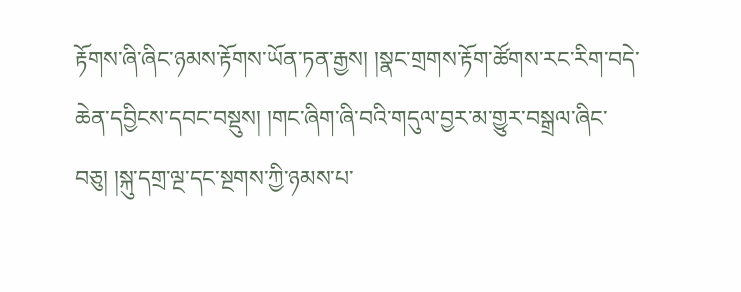རྟོགས་ཞི་ཞིང་ཉམས་རྟོགས་ཡོན་ཏན་རྒྱས། །སྣང་གྲགས་རྟོག་ཚོགས་རང་རིག་བདེ་ཆེན་དབྱིངས་དབང་བསྡུས། །གང་ཞིག་ཞི་བའི་གདུལ་བྱར་མ་གྱུར་བསྒྲལ་ཞིང་བཅུ། །སྐུ་དགྲ་ལྔ་དང་སྔགས་ཀྱི་ཉམས་པ་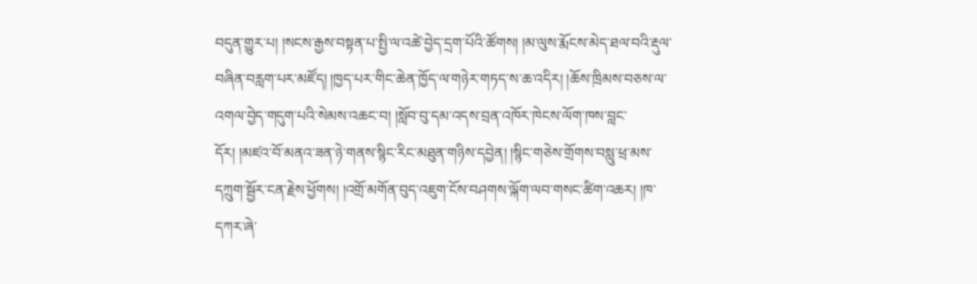བདུན་གྱུར་པ། །སངས་རྒྱས་བསྟན་པ་སྤྱི་ལ་འཚེ་བྱེད་དྲག་པོའི་ཚོགས། །མ་ལུས་རྨོངས་མེད་ཐལ་བའི་རྡུལ་བཞིན་བརླག་པར་མཛོད། །ཁྱད་པར་གིང་ཆེན་ཁྱོད་ལ་གཉེར་གཏད་ས་ཆ་འདིར། །ཆོས་ཁྲིམས་བཅས་ལ་འགལ་བྱེད་གདུག་པའི་སེམས་འཆང་བ། །སློབ་བུ་དམ་འདས་བྲན་འཁོར་ཁེངས་ལོག་ཁས་བླང་དོར། །མཛའ་བོ་མནའ་ཟན་ཉེ་གནས་སྙིང་རིང་མཐུན་གཉིས་དབྱེན། །སྙིང་གཅེས་གྲོགས་བསླུ་ཕྲ་མས་དཀྲུག་སྦྱོར་ངན་རྗེས་ཕྱོགས། །འགྲོ་མགོན་བུད་འཇུག་ངོས་བཤགས་ལྐོག་ལབ་གསང་ཚིག་འཆར། །ཁ་དཀར་ཞེ་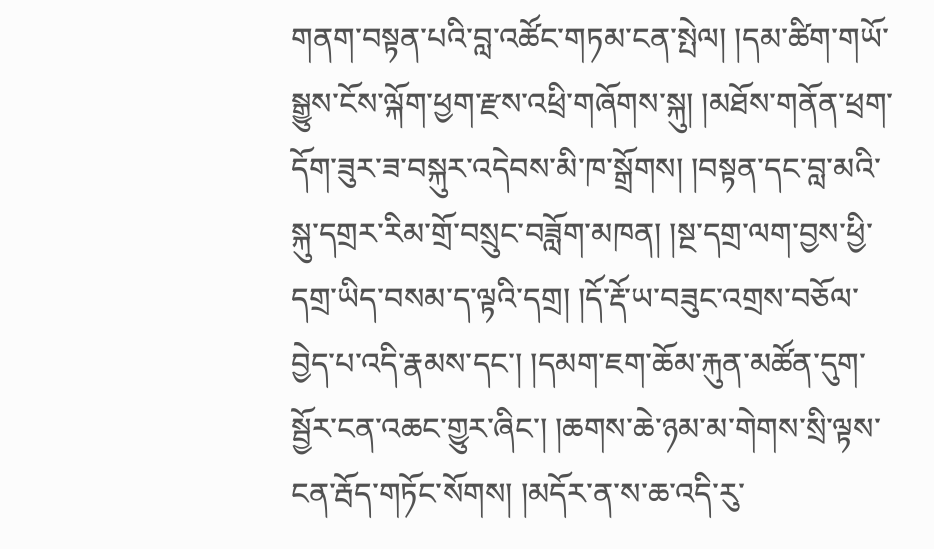གནག་བསྟན་པའི་བླ་འཚོང་གཏམ་ངན་སྤེལ། །དམ་ཚིག་གཡོ་སྒྱུས་ངོས་ལྐོག་ཕྱག་རྫས་འཕྲི་གཞོགས་སྐུ། །མཐོས་གནོན་ཕྲག་དོག་ཟུར་ཟ་བསྐུར་འདེབས་མི་ཁ་སྒྲོགས། །བསྟན་དང་བླ་མའི་སྐུ་དགྲར་རིམ་གྲོ་བསྲུང་བཟློག་མཁན། །སྔ་དགྲ་ལག་བྱས་ཕྱི་དགྲ་ཡིད་བསམ་ད་ལྟའི་དགྲ། །དོ་རྡོ་ཡ་བཟུང་འགྲས་བཅོལ་བྱེད་པ་འདི་རྣམས་དང་། །དམག་ཇག་ཆོམ་རྐུན་མཚོན་དུག་སྦྱོར་ངན་འཆང་གྱུར་ཞིང་། །ཆགས་ཆེ་ཉམ་མ་གེགས་སྲི་ལྟས་ངན་རྦོད་གཏོང་སོགས། །མདོར་ན་ས་ཆ་འདི་རུ་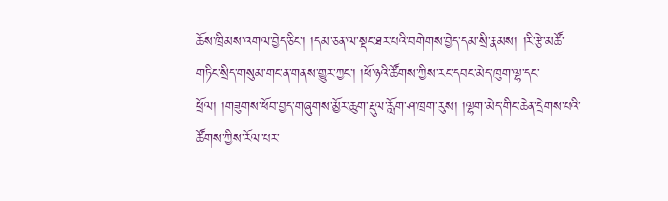ཆོས་ཁྲིམས་འགལ་བྱེད་ཅིང་། །དམ་ཅན་ལ་སྡང་ཐར་པའི་བགེགས་བྱེད་དམ་སྲི་རྣམས། །རི་རྩེ་མཚོ་གཏིང་སྲིད་གསུམ་གང་ན་གནས་གྱུར་ཀྱང་། །ཕོ་ཉའི་ཚོགས་ཀྱིས་རང་དབང་མེད་ཁུག་ལྷ་དང་ཕྲོལ། །གཟུགས་ཕོབ་བྱད་གཞུགས་མྱོར་ཆུག་རྡུལ་རློག་ཤ་ཁྲག་རུས། །ལྷག་མེད་གིང་ཆེན་དྲེགས་པའི་ཚོགས་ཀྱིས་རོལ་པར་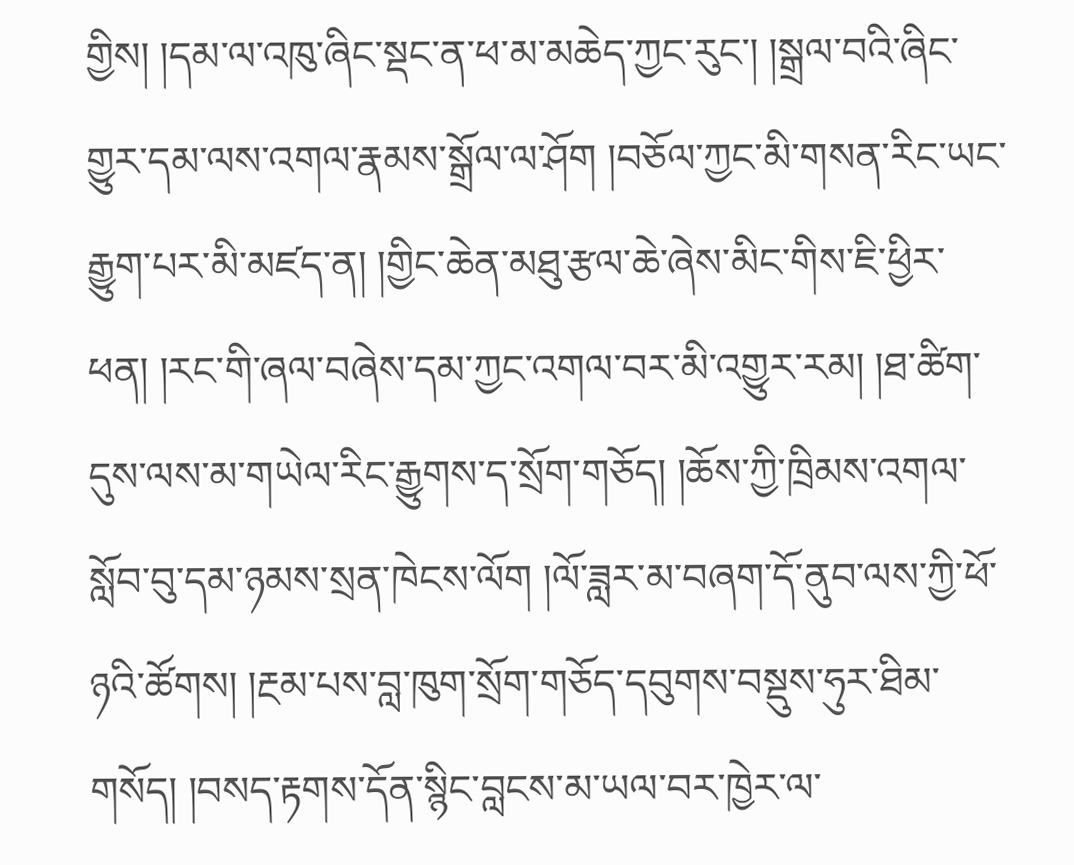གྱིས། །དམ་ལ་འཁུ་ཞིང་སྡང་ན་ཕ་མ་མཆེད་ཀྱང་རུང་། །སྒྲལ་བའི་ཞིང་གྱུར་དམ་ལས་འགལ་རྣམས་སྒྲོལ་ལ་ཤོག །བཅོལ་ཀྱང་མི་གསན་རིང་ཡང་རྒྱུག་པར་མི་མཛད་ན། །གྱིང་ཆེན་མཐུ་རྩལ་ཆེ་ཞེས་མིང་གིས་ཇི་ཕྱིར་ཕན། །རང་གི་ཞལ་བཞེས་དམ་ཀྱང་འགལ་བར་མི་འགྱུར་རམ། །ཐ་ཚིག་དུས་ལས་མ་གཡེལ་རིང་རྒྱུགས་ད་སྲོག་གཅོད། །ཆོས་ཀྱི་ཁྲིམས་འགལ་སློབ་བུ་དམ་ཉམས་སྲན་ཁེངས་ལོག །ལོ་ཟླར་མ་བཞག་དོ་ནུབ་ལས་ཀྱི་ཕོ་ཉའི་ཚོགས། །རྔམ་པས་བླ་ཁུག་སྲོག་གཅོད་དབུགས་བསྡུས་ཧུར་ཐིམ་གསོད། །བསད་རྟགས་དོན་སྙིང་བླངས་མ་ཡལ་བར་ཁྱེར་ལ་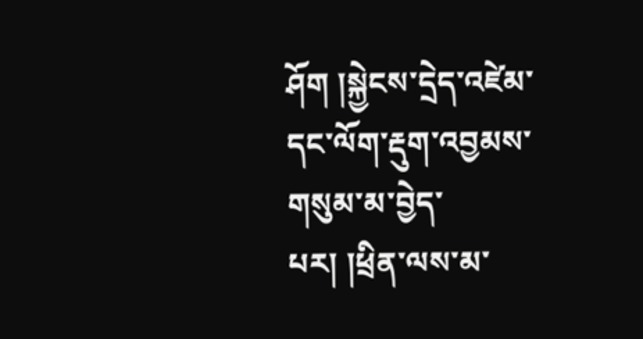ཤོག །སྐྱེངས་དྲེད་འཛེམ་དང་ལོག་རྡུག་འབྱམས་གསུམ་མ་བྱེད་པར། །ཕྲིན་ལས་མ་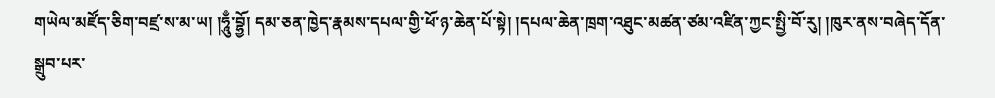གཡེལ་མཛོད་ཅིག་བཛྲ་ས་མ་ཡ། །ཧཱུྃ་བྷྱོ། དམ་ཅན་ཁྱེད་རྣམས་དཔལ་གྱི་ཕོ་ཉ་ཆེན་པོ་སྟེ། །དཔལ་ཆེན་ཁྲག་འཐུང་མཚན་ཙམ་འཛིན་ཀྱང་སྤྱི་བོ་རུ། །ཁུར་ནས་བཞེད་དོན་སྒྲུབ་པར་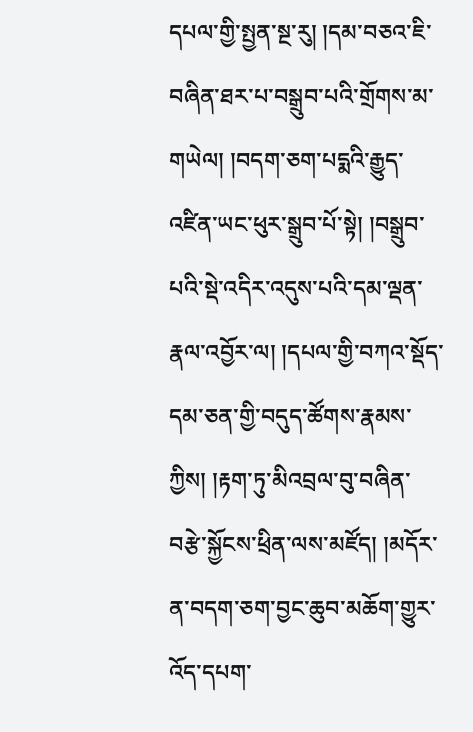དཔལ་གྱི་སྤྱན་སྔ་རུ། །དམ་བཅའ་ཇི་བཞིན་ཐར་པ་བསྒྲུབ་པའི་གྲོགས་མ་གཡེལ། །བདག་ཅག་པདྨའི་རྒྱུད་འཛིན་ཡང་ཕུར་སྒྲུབ་པོ་སྟེ། །བསྒྲུབ་པའི་སྡེ་འདིར་འདུས་པའི་དམ་ལྡན་རྣལ་འབྱོར་ལ། །དཔལ་གྱི་བཀའ་སྡོད་དམ་ཅན་གྱི་བདུད་ཚོགས་རྣམས་ཀྱིས། །རྟག་ཏུ་མིའབྲལ་བུ་བཞིན་བརྩེ་སྐྱོངས་ཕྲིན་ལས་མཛོད། །མདོར་ན་བདག་ཅག་བྱང་ཆུབ་མཆོག་གྱུར་འོད་དཔག་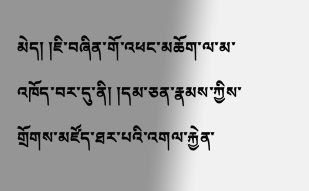མེད། །ཇི་བཞིན་གོ་འཕང་མཆོག་ལ་མ་འཁོད་བར་དུ་ནི། །དམ་ཅན་རྣམས་ཀྱིས་གྲོགས་མཛོད་ཐར་པའི་འགལ་རྐྱེན་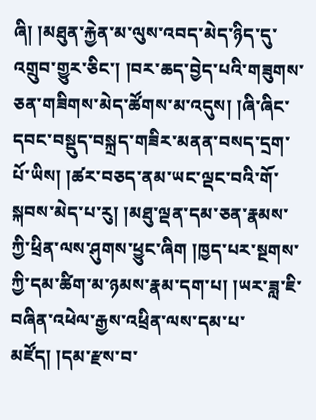ཞི། །མཐུན་རྐྱེན་མ་ལུས་འབད་མེད་ཉིད་དུ་འགྲུབ་གྱུར་ཅིང་། །བར་ཆད་བྱེད་པའི་གཟུགས་ཅན་གཟིགས་མེད་ཚོགས་མ་འདུས། །ཞི་ཞིང་དབང་བསྡུད་བསྐྲད་གཟིར་མནན་བསད་དྲག་པོ་ཡིས། །ཚར་བཅད་ནམ་ཡང་ལྡང་བའི་གོ་སྐབས་མེད་པ་རུ། །མཐུ་ལྡན་དམ་ཅན་རྣམས་ཀྱི་ཕྲིན་ལས་ཤུགས་ཕྱུང་ཞིག །ཁྱད་པར་སྔགས་ཀྱི་དམ་ཚིག་མ་ཉམས་རྣམ་དག་པ། །ཡར་ཟླ་ཇི་བཞིན་འཕེལ་རྒྱས་འཕྲིན་ལས་དམ་པ་མཛོད། །དམ་རྫས་བ་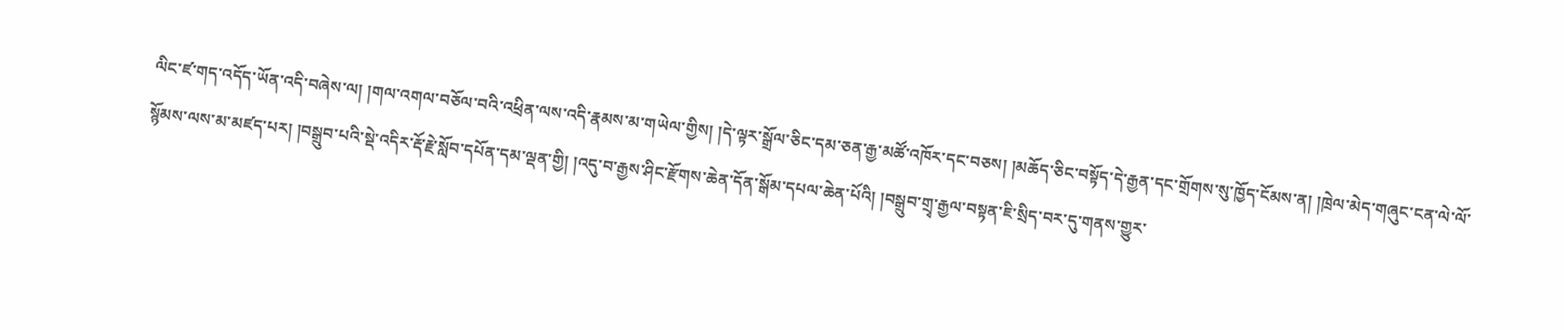ལིང་ཛ་གད་འདོད་ཡོན་འདི་བཞེས་ལ། །གལ་འགལ་བཅོལ་བའི་འཕྲིན་ལས་འདི་རྣམས་མ་གཡེལ་གྱིས། །དེ་ལྟར་སྒྲོལ་ཅིང་དམ་ཅན་རྒྱ་མཚོ་འཁོར་དང་བཅས། །མཆོད་ཅིང་བསྟོད་དེ་རྒྱན་དང་གྲོགས་སུ་ཁྱོད་ངོམས་ན། །ཁྲེལ་མེད་གཞུང་ངན་ལེ་ལོ་སྙོམས་ལས་མ་མཛད་པར། །བསྒྲུབ་པའི་སྡེ་འདིར་རྡོ་རྗེ་སློབ་དཔོན་དམ་ལྡན་གྱི། །འདུ་བ་རྒྱས་ཤིང་རྫོགས་ཆེན་དོན་སྒོམ་དཔལ་ཆེན་པོའི། །བསྒྲུབ་གྲྭ་རྒྱལ་བསྟན་ཇི་སྲིད་བར་དུ་གནས་གྱུར་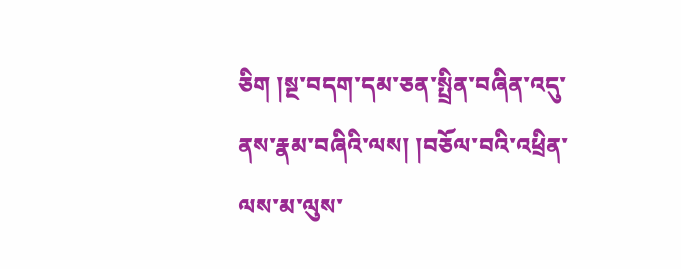ཅིག །སྔ་བདག་དམ་ཅན་སྤྲིན་བཞིན་འདུ་ནས་རྣམ་བཞིའི་ལས། །བཅོལ་བའི་འཕྲིན་ལས་མ་ལུས་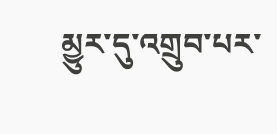མྱུར་དུ་འགྲུབ་པར་